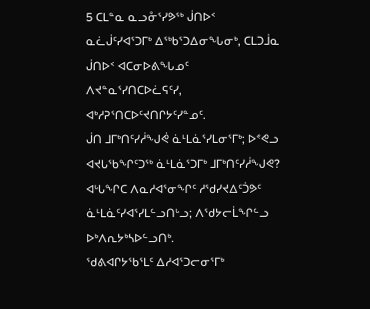5 ᑕᒪᓐᓇ ᓇᓗᓁᕐᓯᕗᖅ ᒎᑎᐅᑉ ᓇᓛᒎᑦᓯᐊᕐᑐᒥᒃ ᐃᖅᑲᕐᑐᐃᓂᖓᓂᒃ, ᑕᒪᑐᒨᓇ ᒎᑎᐅᑉ ᐊᑕᓂᐅᕕᖓᓄᑦ ᐱᔪᓐᓇᕐᓯᑎᑕᐅᓛᕋᑦᓯ, ᐊᒃᓱᕈᕐᑎᑕᐅᑦᔪᑎᒋᔭᑦᓯᓐᓄᑦ.
ᒎᑎ ᒧᒥᒃᑎᑦᓯᓲᖑᕚ ᓈᒻᒪᓈᕐᓯᒪᓂᕐᒥᒃ; ᐅᕝᕙᓗ ᐊᔪᒐᖃᖏᑦᑐᖅ ᓈᒻᒪᓈᕐᑐᒥᒃ ᒧᒥᒃᑎᑦᓯᓲᖑᕙ?
ᐊᒡᒐᖏᑕ ᐱᓇᓱᐊᕐᓂᖏᑦ ᓱᖁᓯᔪᐃᑦᑑᕗᑦ ᓈᒻᒪᓈᑦᓯᐊᕐᓯᒪᓪᓗᑎᒡᓗ; ᐱᖁᔭᓕᒫᖏᓪᓗ ᐅᒃᐱᕆᔭᒃᓴᐅᓪᓗᑎᒃ.
ᖁᕕᐊᒋᔭᖃᕐᒪᑦ ᐃᓱᐊᕐᑐᓕᓂᕐᒥᒃ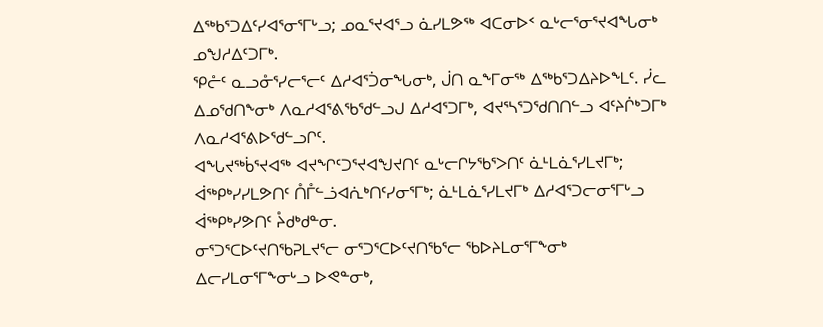ᐃᖅᑲᕐᑐᐃᑦᓯᐊᕐᓂᕐᒥᒡᓗ; ᓄᓇᕐᔪᐊᕐᓗ ᓈᓯᒪᕗᖅ ᐊᑕᓂᐅᑉ ᓇᒡᓕᕐᓂᕐᔪᐊᖓᓂᒃ ᓄᖑᓱᐃᑦᑐᒥᒃ.
ᕿᓔᑦ ᓇᓗᓁᕐᓯᓕᕐᓕᑦ ᐃᓱᐊᕐᑑᓂᖓᓂᒃ, ᒎᑎ ᓇᖕᒥᓂᖅ ᐃᖅᑲᕐᑐᐃᔨᐅᖕᒪᑦ. ᓰᓚ
ᐃᓄᖁᑎᖕᓂᒃ ᐱᓇᓱᐊᕐᕕᖃᖁᓪᓗᒍ ᐃᓱᐊᕐᑐᒥᒃ, ᐊᔪᕐᓴᕐᑐᖁᑎᑎᓪᓗ ᐊᑦᔨᒌᒃᑐᒥᒃ ᐱᓇᓱᐊᕐᕕᐅᖁᓪᓗᒋᑦ.
ᐊᖓᔪᖅᑳᕐᔪᐊᖅ ᐊᔪᖏᑦᑐᕐᔪᐊᖑᔪᑎᑦ ᓇᒡᓕᒋᔭᖃᕐᐳᑎᑦ ᓈᒻᒪᓈᕐᓯᒪᔪᒥᒃ; ᐋᖅᑭᒃᓯᓯᒪᕗᑎᑦ ᑍᒤᓪᓘᐊᕇᒃᑎᑦᓯᓂᕐᒥᒃ; ᓈᒻᒪᓈᕐᓯᒪᔪᒥᒃ ᐃᓱᐊᕐᑐᓕᓂᕐᒥᒡᓗ ᐋᖅᑭᒃᓯᕗᑎᑦ ᔧᑯᒃᑯᓐᓂ.
ᓂᕐᑐᕐᑕᐅᑦᔪᑎᖃᕈᒪᔪᕐᓕ ᓂᕐᑐᕐᑕᐅᑦᔪᑎᖃᕐᓕ ᖃᐅᔨᒪᓂᕐᒥᖕᓂᒃ ᐃᓕᓯᒪᓂᕐᒥᖕᓂᒡᓗ ᐅᕙᓐᓂᒃ,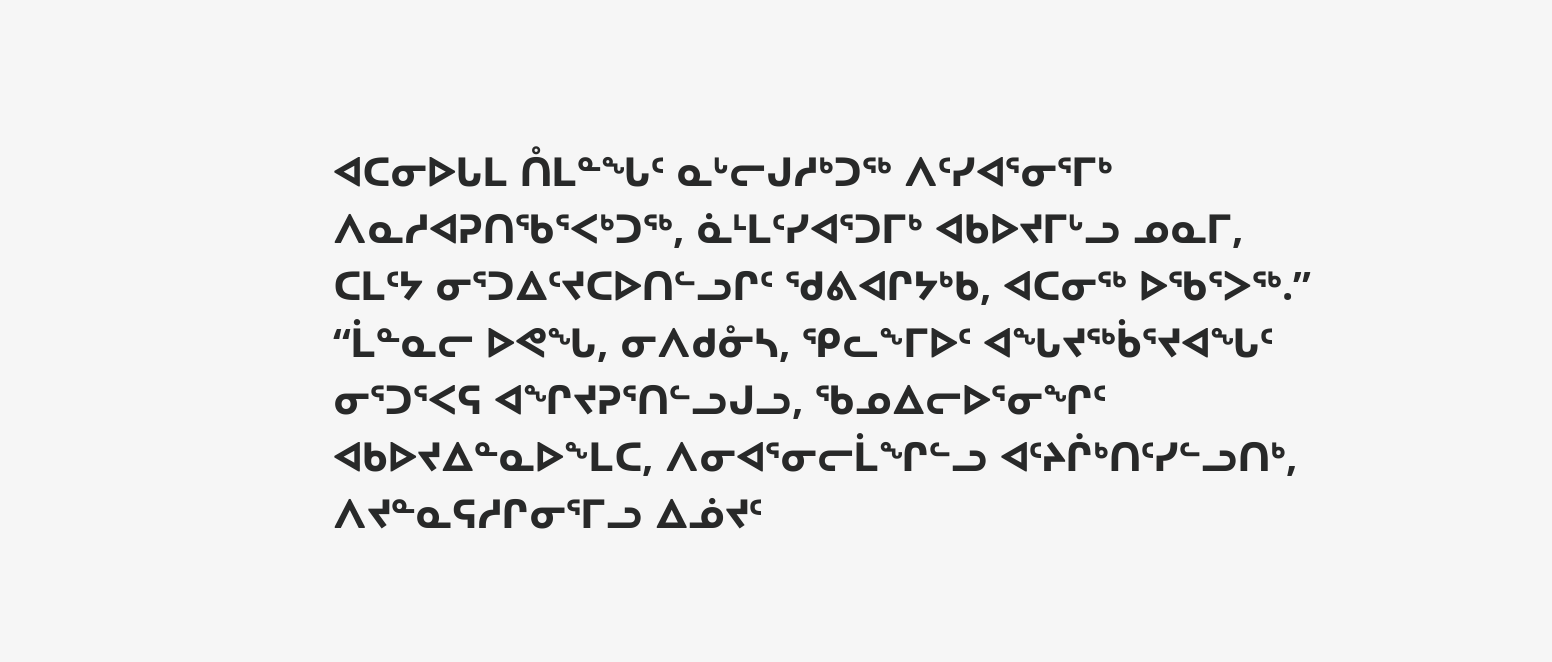ᐊᑕᓂᐅᒐᒪ ᑍᒪᓐᖓᑦ ᓇᒡᓕᒍᓱᒃᑐᖅ ᐱᑦᓯᐊᕐᓂᕐᒥᒃ ᐱᓇᓱᐊᕈᑎᖃᕐᐸᒃᑐᖅ, ᓈᒻᒪᑦᓯᐊᕐᑐᒥᒃ ᐊᑲᐅᔪᒥᒡᓗ ᓄᓇᒥ, ᑕᒪᑦᔭ ᓂᕐᑐᐃᑦᔪᑕᐅᑎᓪᓗᒋᑦ ᖁᕕᐊᒋᔭᒃᑲ, ᐊᑕᓂᖅ ᐅᖃᕐᐳᖅ.”
“ᒫᓐᓇᓕ ᐅᕙᖓ, ᓂᐱᑯᓁᓴ, ᕿᓚᖕᒥᐅᑦ ᐊᖓᔪᖅᑳᕐᔪᐊᖓᑦ ᓂᕐᑐᕐᐸᕋ ᐊᖏᔪᕈᕐᑎᓪᓗᒍᓗ, ᖃᓄᐃᓕᐅᕐᓂᖏᑦ ᐊᑲᐅᔪᐃᓐᓇᐅᖕᒪᑕ, ᐱᓂᐊᕐᓂᓕᒫᖏᓪᓗ ᐊᑦᔨᒌᒃᑎᑦᓯᓪᓗᑎᒃ, ᐱᔪᓐᓇᕋᓱᒋᓂᕐᒥᓗ ᐃᓅᔪᑦ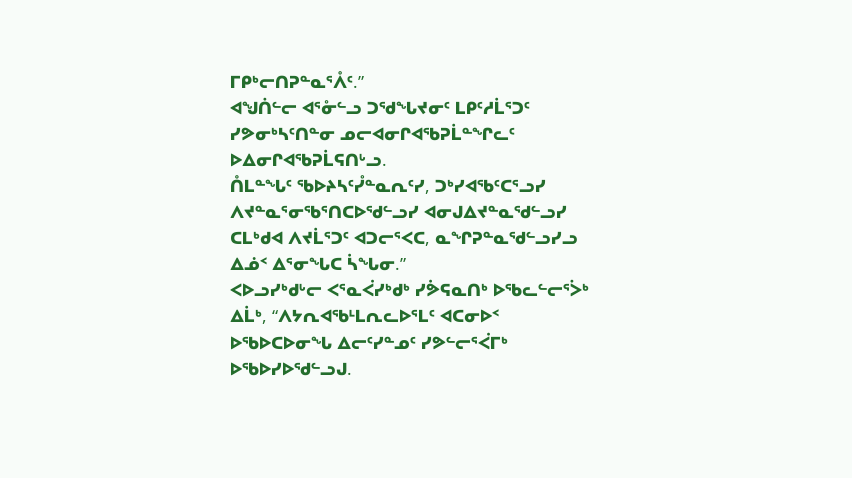ᒥᑭᒃᓕᑎᕈᓐᓇᕐᐰᑦ.”
ᐊᖑᑏᓪᓕ ᐊᕐᓁᓪᓗ ᑐᖁᖓᔪᓂᑦ ᒪᑭᑦᓱᒫᕐᑐᑦ ᓯᕗᓂᒃᓴᑦᑎᓐᓂ ᓄᓕᐊᓂᒋᐊᖃᕈᒫᓐᖏᓚᑦ ᐅᐃᓂᒋᐊᖃᕈᒫᕋᑎᒡᓗ.
ᑍᒪᓐᖓᑦ ᖃᐅᔨᓴᑦᓮᓐᓇᕆᑦᓯ, ᑐᒃᓯᐊᖃᑦᑕᕐᓗᓯ ᐱᔪᓐᓇᕐᓂᖃᕐᑎᑕᐅᖁᓪᓗᓯ ᐊᓂᒍᐃᔪᓐᓇᖁᓪᓗᓯ ᑕᒪᒃᑯᐊ ᐱᔪᒫᕐᑐᑦ ᐊᑐᓕᕐᐸᑕ, ᓇᖏᕈᓐᓇᖁᓪᓗᓯᓗ ᐃᓅᑉ ᐃᕐᓂᖓᑕ ᓵᖓᓂ.”
ᐸᐅᓗᓯᒃᑯᒡᓕ ᐸᕐᓇᐹᓯᒃᑯᒃ ᓯᕘᕋᓇᑎᒃ ᐅᖃᓚᓪᓕᕐᐴᒃ ᐃᒫᒃ, “ᐱᔭᕆᐊᖃᒻᒪᕆᓚᐅᕐᒪᑦ ᐊᑕᓂᐅᑉ ᐅᖃᐅᑕᐅᓂᖓ ᐃᓕᑦᓯᓐᓄᑦ ᓯᕗᓪᓕᕐᐹᒥᒃ ᐅᖃᐅᓯᐅᖁᓪᓗᒍ.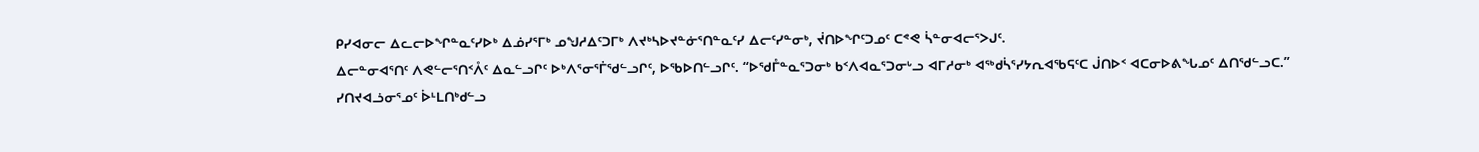ᑭᓯᐊᓂᓕ ᐃᓚᓕᐅᖏᓐᓇᑦᓯᐅᒃ ᐃᓅᓯᕐᒥᒃ ᓄᖑᓱᐃᑦᑐᒥᒃ ᐱᔪᒃᓴᐅᔪᓐᓃᕐᑎᓐᓇᑦᓯ ᐃᓕᑦᓯᓐᓂᒃ, ᔫᑎᐅᖏᑦᑐᓄᑦ ᑕᕝᕙ ᓵᓐᓂᐊᓕᕐᐳᒍᑦ.
ᐃᓕᓐᓂᐊᕐᑎᑦ ᐱᕙᓪᓕᕐᑎᑉᐰᑦ ᐃᓇᓪᓗᒋᑦ ᐅᒃᐱᕐᓂᕐᒦᖁᓪᓗᒋᑦ, ᐅᖃᐅᑎᓪᓗᒋᑦ. “ᐅᖁᒤᓐᓇᕐᑐᓂᒃ ᑲᑉᐱᐊᓇᕐᑐᓂᒡᓗ ᐊᒥᓱᓂᒃ ᐊᖅᑯᓵᕐᓯᔭᕆᐊᖃᕋᑦᑕ ᒎᑎᐅᑉ ᐊᑕᓂᐅᕕᖓᓄᑦ ᐃᑎᖁᓪᓗᑕ.”
ᓯᑎᔪᐊᓘᓂᕐᓄᑦ ᐆᒻᒪᑎᒃᑯᓪᓗ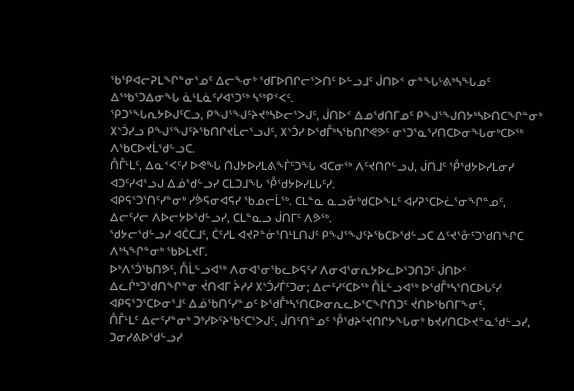ᖃᕿᐊᓕᕈᒪᖏᓐᓂᕐᓄᑦ ᐃᓕᖕᓂᒃ ᖁᒥᐅᑎᒋᓕᕐᐳᑎᑦ ᐅᓪᓗᒧᑦ ᒎᑎᐅᑉ ᓂᓐᖓᒡᕕᒃᓴᖓᓄᑦ ᐃᖅᑲᕐᑐᐃᓂᖓ ᓈᒻᒪᓈᑦᓯᐊᕐᑐᖅ ᓴᖅᑭᑉᐸᑦ.
ᕿᑐᕐᖓᕆᔭᐅᒍᑦᑕᓗ, ᑭᖑᕐᖑᑦᔨᔪᒃᓴᐅᓕᕐᐳᒍᑦ, ᒎᑎᐅᑉ ᐃᓄᖁᑎᒥᓄᑦ ᑭᖑᕐᖑᑎᔭᒃᓴᐅᑎᑕᖏᓐᓂᒃ ᙭ᔅᑑᓯᓗ ᑭᖑᕐᖑᑦᔨᖃᑎᒋᔪᒫᓕᕐᓗᒍᑦ, ᙭ᔅᑑᓯ ᐅᖁᒤᒃᓴᖃᑎᒋᕙᕗᑦ ᓂᕐᑐᕐᓇᕐᓯᑎᑕᐅᓂᖓᓂᒃᑕᐅᖅ ᐱᖃᑕᐅᔪᒫᖁᓪᓗᑕ.
ᑍᒤᒻᒪᑦ, ᐃᓇᑉᐸᑦᓯ ᐅᕙᖓ ᑎᒍᔭᐅᓯᒪᕕᖕᒦᑦᑐᖓ ᐊᑕᓂᖅ ᐱᑦᔪᑎᒋᓪᓗᒍ, ᒎᑎᒧᑦ ᕾᖁᔭᐅᓯᒪᓂᓯ ᐊᑐᑦᓯᐊᕐᓗᒍ ᐃᓅᖁᓪᓗᓯ ᑕᒪᑐᒧᖓ ᕾᖁᔭᐅᓯᒪᒐᑦᓯ.
ᐊᑭᕋᕐᑐᕐᑎᑦᓯᓐᓂᒃ ᓯᕘᕋᓂᐊᕋᓯ ᖃᓄᓕᒫᖅ. ᑕᒪᓐᓇ ᓇᓗᓁᒃᑯᑕᐅᖕᒪᑦ ᐊᓯᕈᕐᑕᐅᓛᕐᓂᖏᓐᓄᑦ, ᐃᓕᑦᓯᓕ ᐱᐅᓕᔭᐅᖁᓪᓗᓯ, ᑕᒪᓐᓇᓗ ᒎᑎᒥᑦ ᐱᕗᖅ.
ᖁᔭᓕᖁᓪᓗᓯ ᐊᑖᑕᒧᑦ, ᑖᑦᓱᒪ ᐊᔪᕈᓐᓃᕐᑎᒻᒪᑎᒍᑦ ᑭᖑᕐᖑᑦᔨᖃᑕᐅᖁᓪᓗᑕ ᐃᑦᔪᕐᓁᑦᑐᖁᑎᖏᑕ ᐱᒃᓴᖏᓐᓂᒃ ᖃᐅᒪᔪᒥ.
ᐅᒃᐱᕐᑑᖃᑎᕗᑦ, ᑍᒫᓪᓗᐊᖅ ᐱᓂᐊᕐᓂᖃᓚᐅᕋᑦᓯ ᐱᓂᐊᕐᓂᕆᔭᐅᓚᐅᕐᑐᑎᑐᑦ ᒎᑎᐅᑉ ᐃᓚᒌᒃᑐᖁᑎᖏᓐᓂ ᔫᑎᐊᒥ ᔩᓱᓯ ᙭ᔅᑑᓯᒦᑦᑐᓂ; ᐃᓕᑦᓯᑦᑕᐅᖅ ᑍᒫᓪᓗᐊᖅ ᐅᖁᒤᒃᓴᕐᑎᑕᐅᒐᑦᓯ ᐊᑭᕋᕐᑐᕐᑕᐅᓂᕐᒧᑦ ᐃᓅᖃᑎᑦᓯᓐᓄᑦ ᐅᖁᒤᒃᓴᕐᑎᑕᐅᓂᕆᓚᐅᕐᑕᖏᑎᑐᑦ ᔫᑎᐅᖃᑎᒥᖕᓂᑦ,
ᑍᒤᒻᒪᑦ ᐃᓕᑦᓯᓐᓂᒃ ᑐᒃᓯᐅᑦᔨᖃᑦᑕᕐᐳᒍᑦ, ᒎᑎᑦᑎᓐᓄᑦ ᕾᖁᔨᑦᔪᑎᒋᔭᖓᓂᒃ ᑲᔪᓯᑎᑕᐅᔪᓐᓇᖁᓪᓗᓯ, ᑐᓂᓯᕕᐅᖁᓪᓗᓯ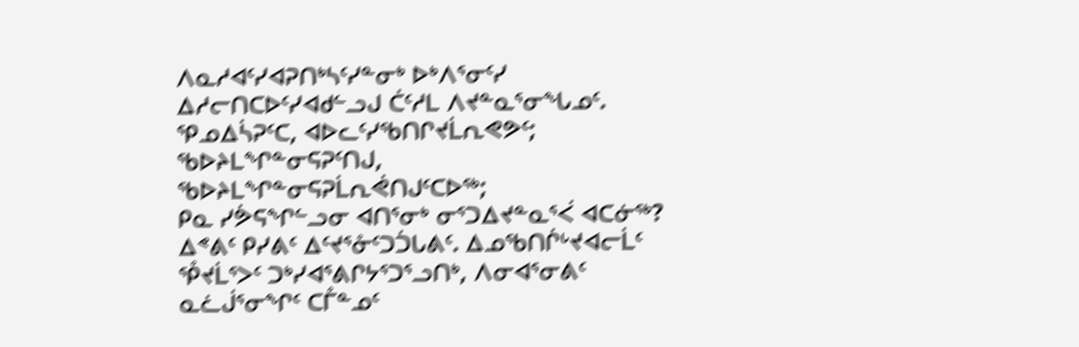ᐱᓇᓱᐊᑦᓯᐊᕈᑎᒃᓴᑦᓯᓐᓂᒃ ᐅᒃᐱᕐᓂᑦᓯ ᐃᓱᓕᑎᑕᐅᑦᓯᐊᑯᓪᓗᒍ ᑖᑦᓱᒪ ᐱᔪᓐᓇᕐᓂᖓᓄᑦ.
ᕿᓄᐃᓵᕈᑦᑕ, ᐊᐅᓚᑦᓯᖃᑎᒋᔪᒫᕆᕙᕗᑦ; ᖃᐅᔨᒪᖏᓐᓂᕋᕈᑦᑎᒍ, ᖃᐅᔨᒪᖏᓐᓂᕋᕈᒫᕆᕚᑎᒍᑦᑕᐅᖅ;
ᑭᓇ ᓯᕘᕋᖏᓪᓗᓂ ᐊᑎᕐᓂᒃ ᓂᕐᑐᐃᔪᓐᓇᕐᐹ ᐊᑕᓃᖅ? ᐃᕝᕕᑦ ᑭᓯᕕᑦ ᐃᑦᔪᕐᓁᑦᑐᑑᒐᕕᑦ. ᐃᓄᖃᑎᒌᒡᔪᐊᓕᒫᑦ ᕾᔪᒫᕐᐳᑦ ᑐᒃᓯᐊᕐᕕᒋᔭᕐᑐᕐᓗᑎᒃ, ᐱᓂᐊᕐᓂᕕᑦ ᓇᓛᒎᕐᓂᖏᑦ ᑕᒤᓐᓄᑦ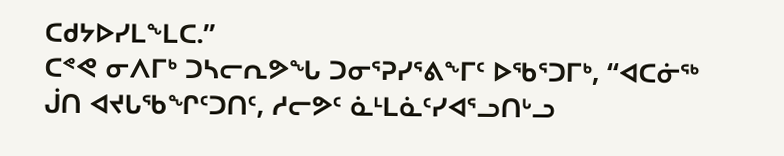ᑕᑯᔭᐅᓯᒪᖕᒪᑕ.”
ᑕᕝᕙ ᓂᐱᒥᒃ ᑐᓴᓕᕆᕗᖓ ᑐᓂᕐᕈᓯᕐᕕᖕᒥᑦ ᐅᖃᕐᑐᒥᒃ, “ᐊᑕᓃᖅ ᒎᑎ ᐊᔪᒐᖃᖏᑦᑐᑎᑦ, ᓱᓕᕗᑦ ᓈᒻᒪᓈᑦᓯᐊᕐᓗᑎᒡᓗ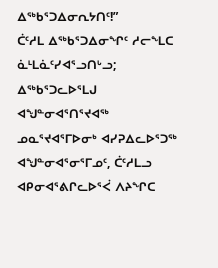ᐃᖅᑲᕐᑐᐃᓂᕆᔭᑎᑦ!”
ᑖᑦᓱᒪ ᐃᖅᑲᕐᑐᐃᓂᖏᑦ ᓱᓕᖕᒪᑕ ᓈᒻᒪᓈᑦᓯᐊᕐᓗᑎᒡᓗ; ᐃᖅᑲᕐᑐᓚᐅᕐᒪᒍ ᐊᖑᓐᓂᐊᕐᑎᕐᔪᐊᖅ ᓄᓇᕐᔪᐊᕐᒥᐅᓂᒃ ᐊᓯᕈᐃᓚᐅᕐᑐᖅ ᐊᖑᓐᓂᐊᕐᓂᕐᒥᓄᑦ, ᑖᑦᓱᒪᓗ ᐊᑭᓂᐊᕐᕕᒋᓚᐅᕐᐹ ᐱᔨᖏᑕ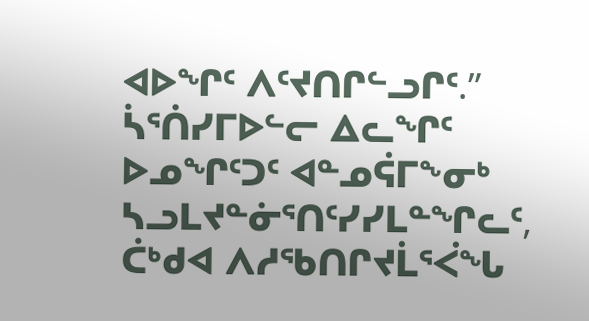ᐊᐅᖏᑦ ᐱᑦᔪᑎᒋᓪᓗᒋᑦ.”
ᓵᕐᑏᓯᒥᐅᓪᓕ ᐃᓚᖏᑦ ᐅᓄᖏᑦᑐᑦ ᐊᓐᓄᕌᒥᖕᓂᒃ ᓴᓗᒪᔪᓐᓃᕐᑎᑦᓯᓯᒪᓐᖏᓚᑦ, ᑖᒃᑯᐊ ᐱᓱᖃᑎᒋᔪᒫᕐᐹᖓ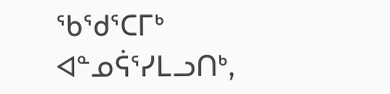ᖃᖁᕐᑕᒥᒃ ᐊᓐᓄᕌᕐᓯᒪᓗᑎᒃ,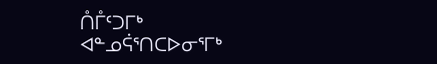ᑍᒤᑦᑐᒥᒃ ᐊᓐᓄᕌᕐᑎᑕᐅᓂᕐᒥᒃ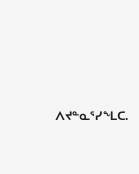ᐱᔪᓐᓇᕐᓯᖕᒪᑕ.